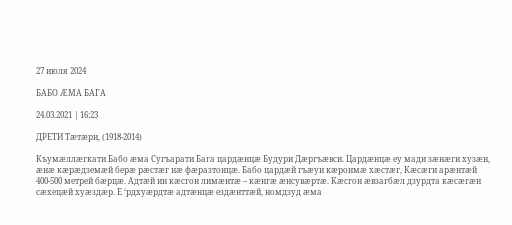27 июля 2024

БАБО ӔМА БАГА

24.03.2021 | 16:23

ДРЕТИ Тæтæри, (1918-2014)

Къумӕллӕгкати Бабо ӕма Сугъарати Бага цардӕнцӕ Будури Дӕргъӕвси. Цардӕнцӕ еу мади зӕнӕги хузӕн, ӕнӕ кӕрӕдземӕй берӕ рӕстӕг нӕ фӕразтонцӕ. Бабо цардӕй гъӕуи кӕронмӕ хӕстӕг, Кӕсӕги арӕнтӕй 400-500 метрей бӕрцӕ. Адтӕй ин кӕсгон лимӕнтӕ – кӕнгӕ ӕнсувӕртӕ. Кӕсгон ӕвзагбӕл дзурдта кӕсӕгӕн сӕхецӕй хуӕздӕр. Е ‘рдхуӕрдтӕ адтӕнцӕ ездӕнттӕй, номдзуд ӕма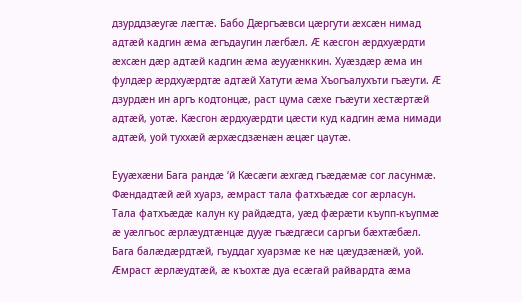дзурддзӕугӕ лӕгтӕ. Бабо Дӕргъӕвси цӕргути ӕхсӕн нимад адтӕй кадгин ӕма ӕгъдаугин лӕгбӕл. Ӕ кӕсгон ӕрдхуӕрдти ӕхсӕн дӕр адтӕй кадгин ӕма ӕууӕнккин. Хуӕздӕр ӕма ин фулдӕр ӕрдхуӕрдтӕ адтӕй Хатути ӕма Хъогъалухъти гъӕути. Ӕ дзурдӕн ин аргъ кодтонцӕ, раст цума сӕхе гъӕути хестӕртӕй адтӕй, уотӕ. Кӕсгон ӕрдхуӕрдти цӕсти куд кадгин ӕма нимади адтӕй, уой туххӕй ӕрхӕсдзӕнӕн ӕцӕг цаутӕ.

Еууӕхӕни Бага рандӕ ‘й Кӕсӕги ӕхгӕд гъӕдӕмӕ сог ласунмӕ. Фӕндадтӕй ӕй хуарз, ӕмраст тала фатхъӕдӕ сог ӕрласун. Тала фатхъӕдӕ калун ку райдӕдта, уӕд фӕрӕти къупп-къупмӕ ӕ уӕлгъос ӕрлӕудтӕнцӕ дууӕ гъӕдгӕси саргъи бӕхтӕбӕл. Бага балӕдӕрдтӕй, гъуддаг хуарзмӕ ке нӕ цӕудзӕнӕй, уой. Ӕмраст ӕрлӕудтӕй, ӕ къохтӕ дуа есӕгай райвардта ӕма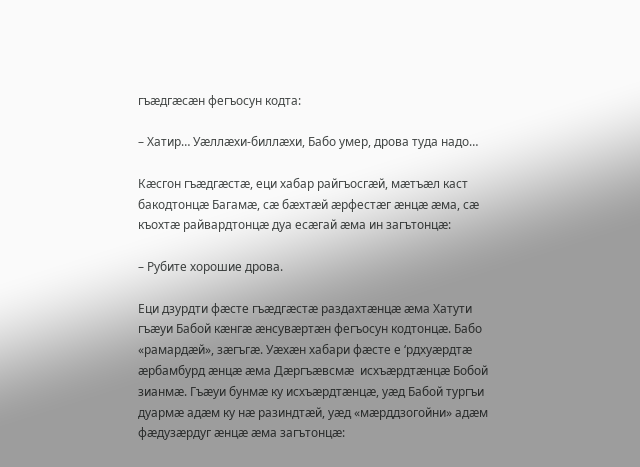гъӕдгӕсӕн фегъосун кодта:

– Хатир… Уӕллӕхи-биллӕхи, Бабо умер, дрова туда надо…

Кӕсгон гъӕдгӕстӕ, еци хабар райгъосгӕй, мӕтъӕл каст бакодтонцӕ Багамӕ, сӕ бӕхтӕй ӕрфестӕг ӕнцӕ ӕма, сӕ къохтӕ райвардтонцӕ дуа есӕгай ӕма ин загътонцӕ:

– Рубите хорошие дрова.

Еци дзурдти фӕсте гъӕдгӕстӕ раздахтӕнцӕ ӕма Хатути гъӕуи Бабой кӕнгӕ ӕнсувӕртӕн фегъосун кодтонцӕ. Бабо «рамардӕй», зӕгъгӕ. Уӕхӕн хабари фӕсте е ‘рдхуӕрдтӕ ӕрбамбурд ӕнцӕ ӕма Дӕргъӕвсмӕ  исхъӕрдтӕнцӕ Бобой зианмӕ. Гъӕуи бунмӕ ку исхъӕрдтӕнцӕ, уӕд Бабой тургъи дуармӕ адӕм ку нӕ разиндтӕй, уӕд «мӕрддзогойни» адӕм фӕдузӕрдуг ӕнцӕ ӕма загътонцӕ: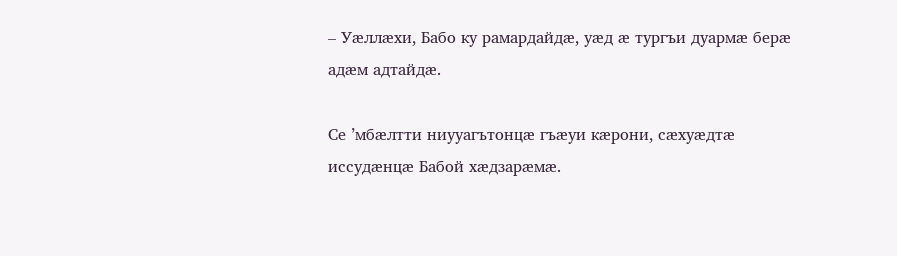– Уӕллӕхи, Бабо ку рамардайдӕ, уӕд ӕ тургъи дуармӕ берӕ адӕм адтайдӕ.

Се ’мбӕлтти ниууагътонцӕ гъӕуи кӕрони, сӕхуӕдтӕ иссудӕнцӕ Бабой хӕдзарӕмӕ.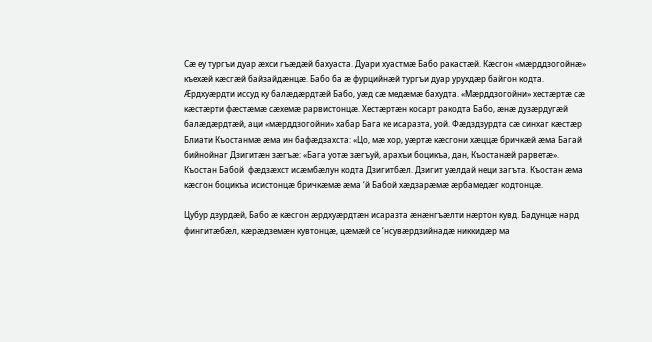Сӕ еу тургъи дуар ӕхси гъӕдӕй бахуаста. Дуари хуастмӕ Бабо ракастӕй. Кӕсгон «мӕрддзогойнӕ» къехӕй кӕсгӕй байзайдӕнцӕ. Бабо ба ӕ фурцийнӕй тургъи дуар урухдӕр байгон кодта. Ӕрдхуӕрдти иссуд ку балӕдӕрдтӕй Бабо, уӕд сӕ медӕмӕ бахудта. «Мӕрддзогойни» хестӕртӕ сӕ кӕстӕрти фӕстӕмӕ сӕхемӕ рарвистонцӕ. Хестӕртӕн косарт ракодта Бабо, ӕнӕ дузӕрдугӕй балӕдӕрдтӕй, аци «мӕрддзогойни» хабар Бага ке исаразта, уой. Фӕдздзурдта сӕ синхаг кӕстӕр Блиати Къостанмӕ ӕма ин бафӕдзахста: «Цо, мӕ хор, уӕртӕ кӕсгони хӕццӕ бричкӕй ӕма Багай бийнойнаг Дзигитӕн зӕгъӕ: «Бага уотӕ зӕгъуй, арахъи боцикъа, дан, Къостанӕй рарветӕ». Къостан Бабой  фӕдзӕхст исӕмбӕлун кодта Дзигитбӕл. Дзигит уӕлдай неци загъта. Къостан ӕма кӕсгон боцикъа исистонцӕ бричкӕмӕ ӕма ‘й Бабой хӕдзарӕмӕ ӕрбамедӕг кодтонцӕ.

Цубур дзурдӕй, Бабо ӕ кӕсгон ӕрдхуӕрдтӕн исаразта ӕнӕнгъӕлти нӕртон кувд. Бадунцӕ нард фингитӕбӕл, кӕрӕдземӕн кувтонцӕ, цӕмӕй се ‘нсувӕрдзийнадӕ никкидӕр ма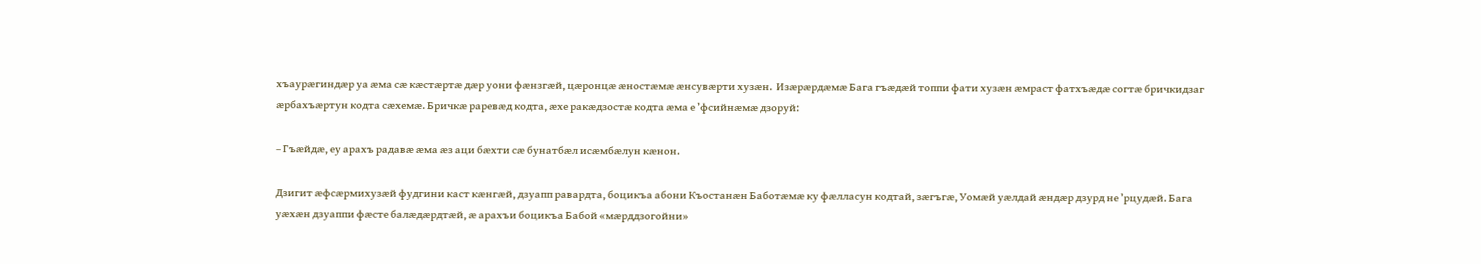хъаурӕгиндӕр уа ӕма сӕ кӕстӕртӕ дӕр уони фӕнзгӕй, цӕронцӕ ӕностӕмӕ ӕнсувӕрти хузӕн.  Изӕрӕрдӕмӕ Бага гъӕдӕй топпи фати хузӕн ӕмраст фатхъӕдӕ согтӕ бричкидзаг ӕрбахъӕртун кодта сӕхемӕ. Бричкӕ раревӕд кодта, ӕхе ракӕдзостӕ кодта ӕма е ’фсийнӕмӕ дзоруй:

– Гъӕйдӕ, еу арахъ радавӕ ӕма ӕз аци бӕхти сӕ бунатбӕл исӕмбӕлун кӕнон.

Дзигит ӕфсӕрмихузӕй фудгини каст кӕнгӕй, дзуапп равардта, боцикъа абони Къостанӕн Баботӕмӕ ку фӕлласун кодтай, зӕгъгӕ, Уомӕй уӕлдай ӕндӕр дзурд не ’рцудӕй. Бага уӕхӕн дзуаппи фӕсте балӕдӕрдтӕй, ӕ арахъи боцикъа Бабой «мӕрддзогойни»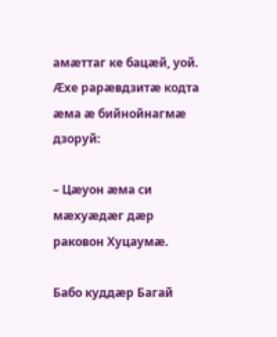амӕттаг ке бацӕй, уой. Ӕхе рарӕвдзитӕ кодта ӕма ӕ бийнойнагмӕ дзоруй:

– Цӕуон ӕма си мӕхуӕдӕг дӕр раковон Хуцаумӕ.

Бабо куддӕр Багай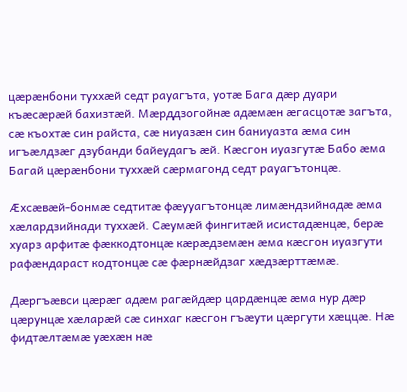цӕрӕнбони туххӕй седт рауагъта, уотӕ Бага дӕр дуари къӕсӕрӕй бахизтӕй. Мӕрддзогойнӕ адӕмӕн ӕгасцотӕ загъта, сӕ къохтӕ син райста, сӕ ниуазӕн син баниуазта ӕма син игъӕлдзӕг дзубанди байеудагъ ӕй. Кӕсгон иуазгутӕ Бабо ӕма Багай цӕрӕнбони туххӕй сӕрмагонд седт рауагътонцӕ.

Ӕхсӕвӕй-бонмӕ седтитӕ фӕууагътонцӕ лимӕндзийнадӕ ӕма хӕлардзийнади туххӕй. Сӕумӕй фингитӕй исистадӕнцӕ, берӕ хуарз арфитӕ фӕккодтонцӕ кӕрӕдземӕн ӕма кӕсгон иуазгути рафӕндараст кодтонцӕ сӕ фӕрнӕйдзаг хӕдзӕрттӕмӕ.

Дӕргъӕвси цӕрӕг адӕм рагӕйдӕр цардӕнцӕ ӕма нур дӕр цӕрунцӕ хӕларӕй сӕ синхаг кӕсгон гъӕути цӕргути хӕццӕ. Нӕ фидтӕлтӕмӕ уӕхӕн нӕ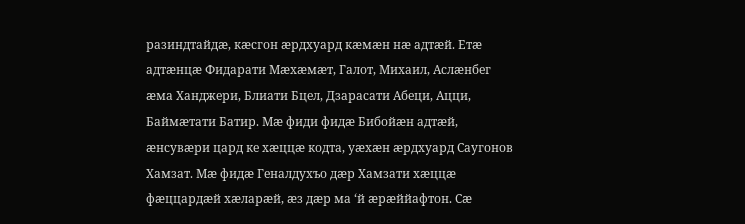разиндтайдӕ, кӕсгон ӕрдхуард кӕмӕн нӕ адтӕй. Етӕ адтӕнцӕ Фидарати Мӕхӕмӕт, Галот, Михаил, Аслӕнбег ӕма Ханджери, Блиати Бцел, Дзарасати Абеци, Ацци, Баймӕтати Батир. Мӕ фиди фидӕ Бибойӕн адтӕй, ӕнсувӕри цард ке хӕццӕ кодта, уӕхӕн ӕрдхуард Саугонов Хамзат. Мӕ фидӕ Геналдухъо дӕр Хамзати хӕццӕ фӕццардӕй хӕларӕй, ӕз дӕр ма ‘й ӕрӕййафтон. Сӕ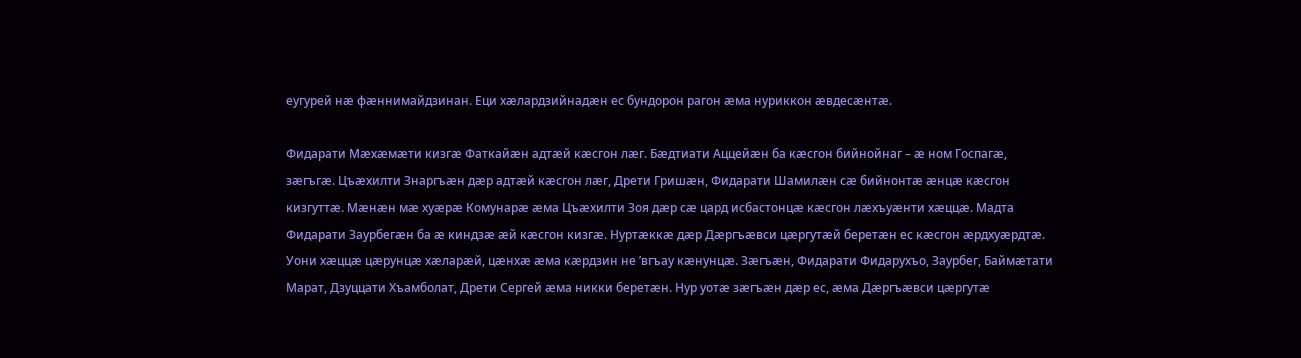еугурей нӕ фӕннимайдзинан. Еци хӕлардзийнадӕн ес бундорон рагон ӕма нуриккон ӕвдесӕнтӕ.

Фидарати Мӕхӕмӕти кизгӕ Фаткайӕн адтӕй кӕсгон лӕг. Бӕдтиати Аццейӕн ба кӕсгон бийнойнаг – ӕ ном Госпагӕ, зӕгъгӕ. Цъӕхилти Знаргъӕн дӕр адтӕй кӕсгон лӕг, Дрети Гришӕн, Фидарати Шамилӕн сӕ бийнонтӕ ӕнцӕ кӕсгон кизгуттӕ. Мӕнӕн мӕ хуӕрӕ Комунарӕ ӕма Цъӕхилти Зоя дӕр сӕ цард исбастонцӕ кӕсгон лӕхъуӕнти хӕццӕ. Мадта Фидарати Заурбегӕн ба ӕ киндзӕ ӕй кӕсгон кизгӕ. Нуртӕккӕ дӕр Дӕргъӕвси цӕргутӕй беретӕн ес кӕсгон ӕрдхуӕрдтӕ. Уони хӕццӕ цӕрунцӕ хӕларӕй, цӕнхӕ ӕма кӕрдзин не ’вгъау кӕнунцӕ. Зӕгъӕн, Фидарати Фидарухъо, Заурбег, Баймӕтати Марат, Дзуццати Хъамболат, Дрети Сергей ӕма никки беретӕн. Нур уотӕ зӕгъӕн дӕр ес, ӕма Дӕргъӕвси цӕргутӕ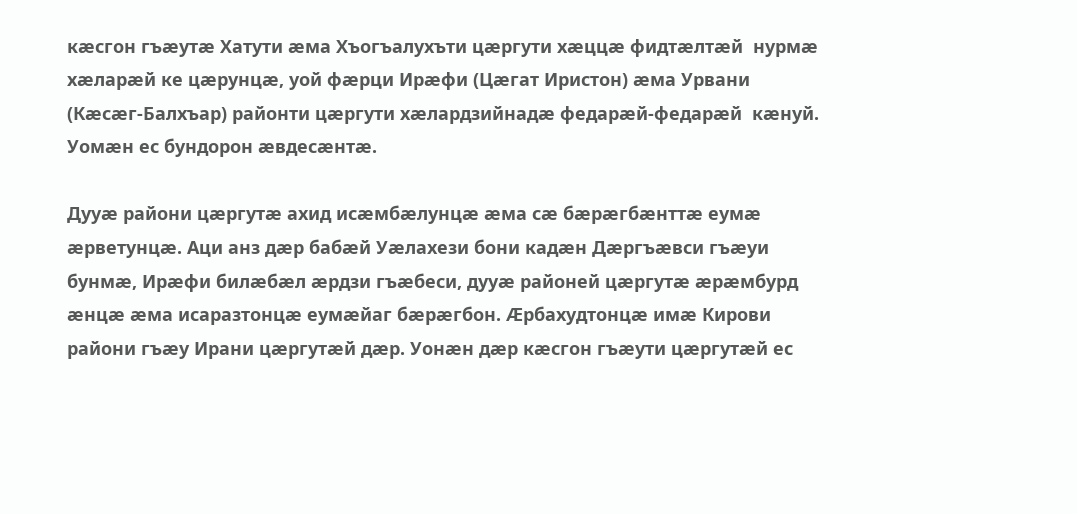кӕсгон гъӕутӕ Хатути ӕма Хъогъалухъти цӕргути хӕццӕ фидтӕлтӕй  нурмӕ хӕларӕй ке цӕрунцӕ, уой фӕрци Ирӕфи (Цӕгат Иристон) ӕма Урвани (Кӕсӕг-Балхъар) районти цӕргути хӕлардзийнадӕ федарӕй-федарӕй  кӕнуй. Уомӕн ес бундорон ӕвдесӕнтӕ.

Дууӕ райони цӕргутӕ ахид исӕмбӕлунцӕ ӕма сӕ бӕрӕгбӕнттӕ еумӕ ӕрветунцӕ. Аци анз дӕр бабӕй Уӕлахези бони кадӕн Дӕргъӕвси гъӕуи бунмӕ, Ирӕфи билӕбӕл ӕрдзи гъӕбеси, дууӕ районей цӕргутӕ ӕрӕмбурд ӕнцӕ ӕма исаразтонцӕ еумӕйаг бӕрӕгбон. Ӕрбахудтонцӕ имӕ Кирови райони гъӕу Ирани цӕргутӕй дӕр. Уонӕн дӕр кӕсгон гъӕути цӕргутӕй ес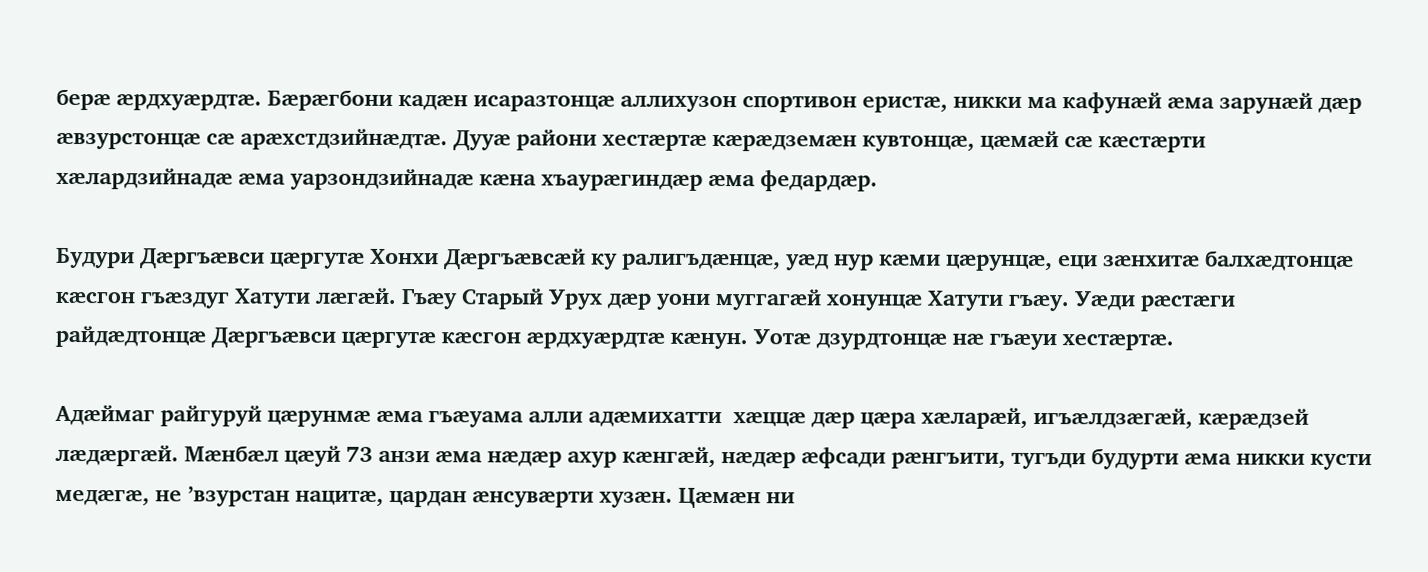берӕ ӕрдхуӕрдтӕ. Бӕрӕгбони кадӕн исаразтонцӕ аллихузон спортивон еристӕ, никки ма кафунӕй ӕма зарунӕй дӕр ӕвзурстонцӕ сӕ арӕхстдзийнӕдтӕ. Дууӕ райони хестӕртӕ кӕрӕдземӕн кувтонцӕ, цӕмӕй сӕ кӕстӕрти хӕлардзийнадӕ ӕма уарзондзийнадӕ кӕна хъаурӕгиндӕр ӕма федардӕр.

Будури Дӕргъӕвси цӕргутӕ Хонхи Дӕргъӕвсӕй ку ралигъдӕнцӕ, уӕд нур кӕми цӕрунцӕ, еци зӕнхитӕ балхӕдтонцӕ кӕсгон гъӕздуг Хатути лӕгӕй. Гъӕу Старый Урух дӕр уони муггагӕй хонунцӕ Хатути гъӕу. Уӕди рӕстӕги райдӕдтонцӕ Дӕргъӕвси цӕргутӕ кӕсгон ӕрдхуӕрдтӕ кӕнун. Уотӕ дзурдтонцӕ нӕ гъӕуи хестӕртӕ.

Адӕймаг райгуруй цӕрунмӕ ӕма гъӕуама алли адӕмихатти  хӕццӕ дӕр цӕра хӕларӕй, игъӕлдзӕгӕй, кӕрӕдзей лӕдӕргӕй. Мӕнбӕл цӕуй 73 анзи ӕма нӕдӕр ахур кӕнгӕй, нӕдӕр ӕфсади рӕнгъити, тугъди будурти ӕма никки кусти медӕгӕ, не ’взурстан нацитӕ, цардан ӕнсувӕрти хузӕн. Цӕмӕн ни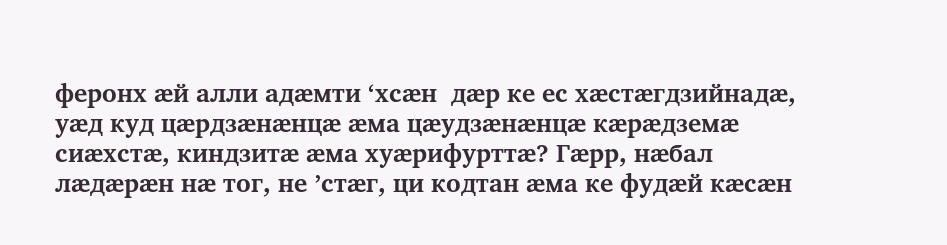феронх ӕй алли адӕмти ‘хсӕн  дӕр ке ес хӕстӕгдзийнадӕ, уӕд куд цӕрдзӕнӕнцӕ ӕма цӕудзӕнӕнцӕ кӕрӕдземӕ сиӕхстӕ, киндзитӕ ӕма хуӕрифурттӕ? Гӕрр, нӕбал лӕдӕрӕн нӕ тог, не ’стӕг, ци кодтан ӕма ке фудӕй кӕсӕн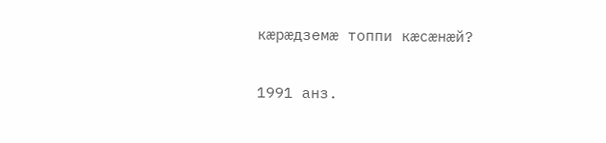кӕрӕдземӕ топпи кӕсӕнӕй?

1991 анз.